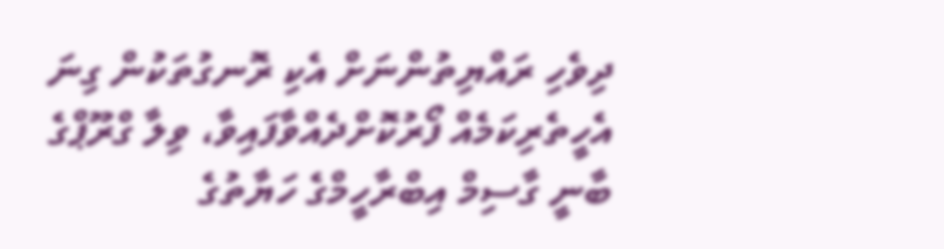ދިވެހި ރައްޔިތުންނަށް އެކި ރޮނގުތަކުން ގިނަ އެހީތެރިކަމެއް ފޯރުކޮށްދެއްވާފައިވާ، ވިލާ ގްރޫޕްގެ ބާނީ ގާސިމް އިބްރާހީމްގެ ހަޔާތުގެ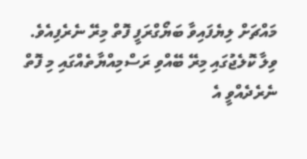މައްޗަށް ލިޔެފައިވާ ބަޔޯގްރަފީ ފޮތް މިރޭ ނެރެފިއެވެ.
ވިލާ ކޮލެޖުގައި މިރޭ ބޭއްވި ރަސްމިއްޔާތެއްގައި މި ފޮތް ނެރެދެއްވީ އެ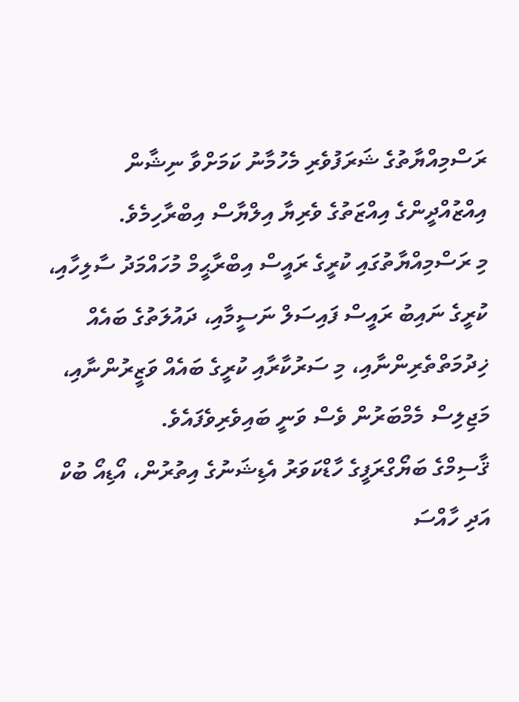ރަސްމިއްޔާތުގެ ޝަރަފުވެރި މެހުމާނު ކަމަށްވާ ނިޝާން އިއްޒުއްދީންގެ އިއްޒަތުގެ ވެރިޔާ އިލްޔާސް އިބްރާހިމެވެ.
މި ރަސްމިއްޔާތުގައި ކުރީގެ ރައީސް އިބްރާޙީމް މުހައްމަދު ސާލިހާއި، ކުރީގެ ނައިބު ރައީސް ފައިސަލް ނަސީމާއި، ދައުލަތުގެ ބައެއް ޚިދުމަތްތެރިންނާއި، މި ސަރުކާރާއި ކުރީގެ ބައެއް ވަޒީރުންނާއި، މަޖިލިސް މެމްބަރުން ވެސް ވަނީ ބައިވެރިވެފައެވެ.
ޤާސިމްގެ ބަޔޯގްރަފީގެ ހާޑްކަވަރު އެޑިޝަނުގެ އިތުރުން، އޯޑިއޯ ބުކް އަދި ހާއްސަ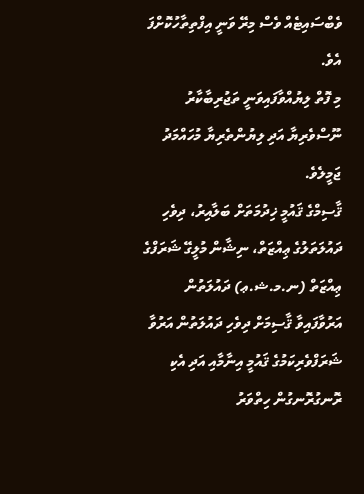ވެބްސައިޓެއް ވެސް މިރޭ ވަނީ އިފްތިތާހުކޮށްފަ އެވެ.
މި ފޮތް ލިޔުއްވާފައިވަނީ ތަޖުރިބާކާރު ނޫސްވެރިޔާ އަދި ލިޔުންތެރިޔާ މުހައްމަދު ޖަމީލެވެ.
ޤާސިމްގެ ޤައުމީ ޚިދުމަތަށް ބަލާއިރު، ދިވެހި ދައުލަތަލުގެ ޢިއްޒަތް، ނިޝާން މުލީގޭ ޝަރަފްގެ ޢިއްޒަތް (ނ.މ.ޝ.ޢ) ދައުލަތުން އަރުވާފައިވާ ޤާސިމަށް ދިވެހި ދައުލަތުން އަރުވާ ޝަރަފްވެރިކަމުގެ ޤައުމީ އިނާމާއި އަދި އެކި ރޮނގުރޮނގުން ހިތްވަރު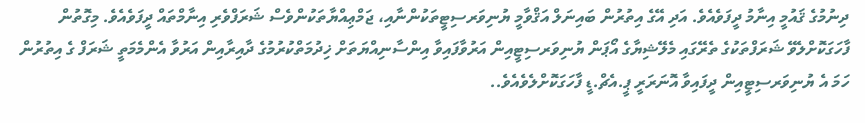ދިނުމުގެ ޤައުމީ އިނާމު ދީފަވެއެވެ. އަދި އޭގެ އިތުރުން ބައިނަލް އަޤްވާމީ ޔުނިވަރސިޓީތަކުންނާއި، ޖަމްޢިއްޔާތަކުންވެސް ޝަރަފްވެރި އިނާމްތައް ދީފަވެއެވެ. މިގޮތުން ފާހަގަކޮށްލެވޭ ޝަރަފްތަކުގެ ތެރޭގައި މެލޭޝިޔާގެ އޯޕަން ޔުނިވަރސިޓީއިން އަރުވާފައިވާ އިންސާނިއްޔަތަށް ޚިދުމަތްކުރުމުގެ ދާއިރާއިން އަރުވާ އެންމެމަތީ ޝަރަފް ގެ އިތުރުން ހަމަ އެ ޔުނިވަރސިޓީއިން ދީފައިވާ އޮނަރަރީ ޕީ.އެޗް.ޑީ ފާހަގަކޮށްލެވެއެވެ..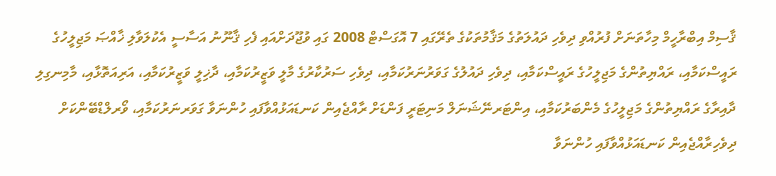ޤާސިމް އިބްރާހީމް މިހާތަނަށް ފުރުއްވި ދިވެހި ދައުލަތުގެ މަޤާމުތަކުގެ ތެރޭގައި 7 އޮގަސްޓް 2008 ގައި ވުޖޫދަށްއައި ފެހި ޤާނޫނު އަސާސީ އެކުލަވާލި ޚާއްޞަ މަޖިލީހުގެ ރައީސްކަމާއި، ރައްޔިތުންގެ މަޖިލީހުގެ ރައީސްކަމާއި، ދިވެހި ދައުލުގެ ގަވަރުނަރުކަމާއި، ދިވެހި ސަރުކާރުގެ މާލީ ވަޒީރުކަމާއި، ދާޚިލީ ވަޒީރުކަމާއި، އަރިއަތޮޅާއި، މާމިނގިލި ދާއިރާގެ ރައްޔިތުންގެ މަޖިލީހުގެ މެންބަރުކަމާއި، އިންޓަރނޭޝަނަލް މަނިޓަރީ ފަންޑަށް ރާއްޖެއިން ކަނޑައަޅުއްވާފައި ހުންނަވާ ގަވަރނަރުކަމާއި، ވޯރލްޑްބޭންކަށް ދިވެހިރާއްޖެއިން ކަނޑައަޅުއްވާފައި ހުންނަވާ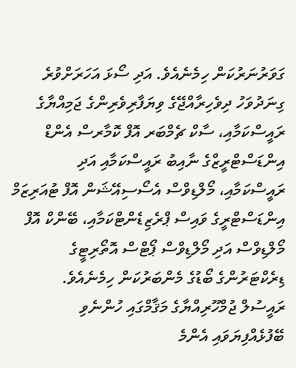ގަވަރުނަރުކަން ހިމެނެއެވެ. އަދި ސޯޅަ އަހަރަށްވުރެ ގިނަދުވަހު ދިވެހިރާއްޖޭގެ ވިޔަފާރިވެރިންގެ ޖަމިއްޔާގެ ރައީސްކަމާއި، ސާކް ޗެމްބަރ އޮފް ކޮމާރސް އެންޑް އިންޑަސްޓްރީޒްގެ ނާއިބު ރައީސްކަމާއި އަދި ރައީސްކަމާއި، މޯލްޑިވްސް އެސޯސިއޭޝަން އޮފް ޓުއަރިޒަމް އިންޑަސްޓްރީގެ ވައިސް ޕްރެޒިޑެންޓްކަމާއި، ބޭންކް އޮފް މޯލްޑިވްސް އަދި މޯލްޑިވްސް ޕޯޓްސް އޮތޯރިޓީގެ ޑިރެކްޓަރުންގެ ބޯޑުގެ މެންބަރުކަން ހިމެނެއެވެ.
ރައީސުލް ޖުމްހޫރިއްޔާގެ މަޤާމްގައި ހުންނެވި ބޭފުޅެއްފިޔަވައި އެންމެ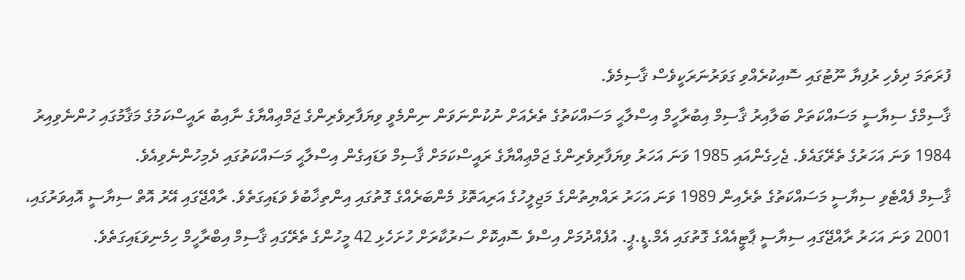ފުރަތަމަ ދިވެހި ރުފިޔާ ނޫޓުގައި ސޮއިކުރެއްވި ގަވަރުނަރަކީވެސް ޤާސިމެވެ.
ޤާސިމްގެ ސިޔާސީ މަސައްކަތަށް ބަލާއިރު ޤާސިމް އިބުރާހީމް އިސްލާޙީ މަސައްކަތުގެ ތެރެއަށް ނުކުންނަވަން ނިންމެވީ ވިޔަފާރިވެރިންގެ ޖަމްޢިއްޔާގެ ނާއިބު ރައީސްކަމުގެ މަޤާމުގައި ހުންނެވިއިރު 1984 ވަނަ އަހަރުގެ ތެރޭގައެވެ. ޖެހިގެންއައި 1985 ވަނަ އަހަރު ވިޔަފާރިވެރިންގެ ޖަމްޢިއްޔާގެ ރައީސްކަމަށް ޤާސިމް ވަޑައިގެން އިސްލާޙީ މަސައްކަތުގައި ދެމިހުންނެވިއެވެ.
ޤާސިމް ފެއްޓެވި ސިޔާސީ މަސައްކަތުގެ ތެރެއިން 1989 ވަނަ އަހަރު ރައްޔިތުންގެ މަޖިލީހުގެ އަރިއަތޮޅު މެންބަރެއްގެ ގޮތުގައި އިންތިޚާބުވެ ވަޑައިގަތެވެ. ރާއްޖޭގައި އޭރު އޮތް ސިޔާސީ އޮއިވަރުގައި، 2001 ވަނަ އަހަރު ރާއްޖޭގައި ސިޔާސީ ޕާޓީއެއްގެ ގޮތުގައި އެމް.ޑީ.ޕީ. އުފެއްދުމަށް އިސްވެ ސޮއިކޮށް ސަރުކާރަށް ހުށަހެޅި 42 މީހުންގެ ތެރޭގައި ޤާސިމް އިބްރާހީމް ހިމެނިވަޑައިގަތެވެ.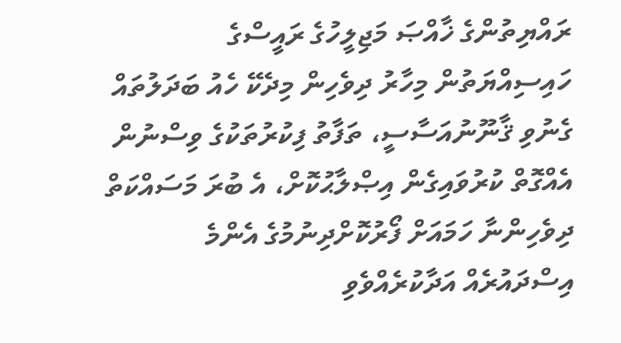ރައްޔިތުންގެ ޚާއްޞަ މަޖިލީހުގެ ރައީސްގެ ހައިސިއްޔަތުން މިހާރު ދިވެހިން މިދެކޭ ހެއު ބަދަލުތައް ގެނުވި ޤާނޫނުއަސާސީ، ތަފާތު ފިކުރުތަކުގެ ވިސްނުން އެއްގޮތް ކުރުވައިގެން އިޞްލާޙުކޮށް، އެ ބުރަ މަސައްކަތް ދިވެހިންނާ ހަމައަށް ފޯރުކޮށްދިނުމުގެ އެންމެ އިސްދައުރެއް އަދާކުރެއްވެވި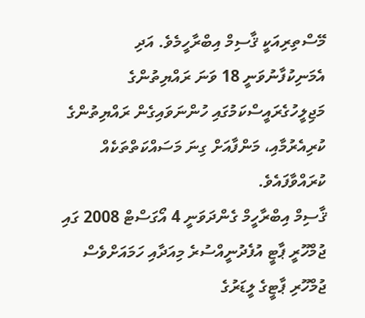މޭސްތިރިއަކީ ޤާސިމް އިބްރާހީމެވެ. އަދި އެމަނިކުފާނުވަނީ 18 ވަނަ ރައްޔިތުންގެ މަޖިލީހުގެރައީސްކަމުގައި ހުންނަވައިގެން ރައްޔިތުންގެ ކުރިއެރުމާއި، މަންފާއަށް ގިނަ މަސައްކަތްތަކެއް ކުރައްވާފައެވެ.
ޤާސިމް އިބްރާހީމް ގެންދަވަނީ 4 އޯގަސްޓް 2008 ގައި ޖުމްހޫރީ ޕާޓީ އުފެދުނީއްސުރެ މިއަދާއި ހަމައަށްވެސް ޖުމްހޫރި ޕާޓީގެ ލީޑަރުގެ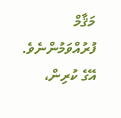މަޤާމް ފުރުއްވަމުންނެވެ. އޭގެ ކުރިން،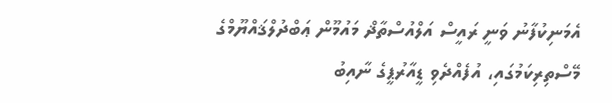އެމަނިކުފާނު ވަނީ ރައީސް އަލްއުސްތާޛް މައުމޫން ޢަބްދުލްޤައްޔޫމްގެ މޭސްތިރިކަމުގައި، އުފެއްދެވި ޑީއާރުޕީގެ ނާއިބު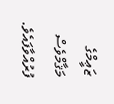ޒަޢީމްގެ މަޤާމްވެސް ފުރުއްވާފައެވެ.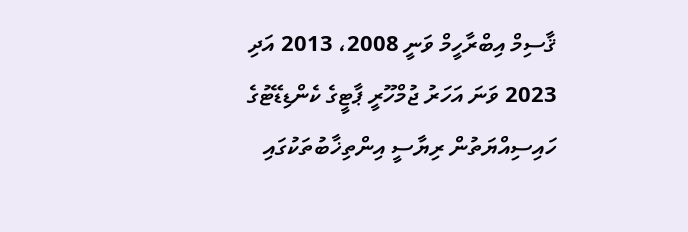ޤާސިމް އިބްރާހީމް ވަނީ 2008، 2013 އަދި 2023 ވަނަ އަހަރު ޖުމްހޫރީ ޕާޓީގެ ކެންޑިޑޭޓުގެ ހައިސިއްޔަތުން ރިޔާސީ އިންތިޚާބުތަކުގައި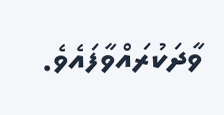ވާދަކުރައްވާފައެވެ.